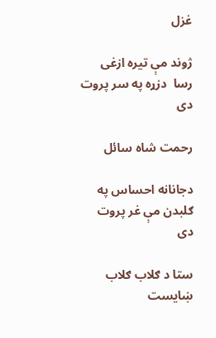غزل

ژوند مې تیره ازغی رسا  دزړه په سر پروت دی

رحمت شاه سائل

دجانانه احساس په ګلبدن مې غر پروت دی

ستا د ګلاب ګلاب ښایست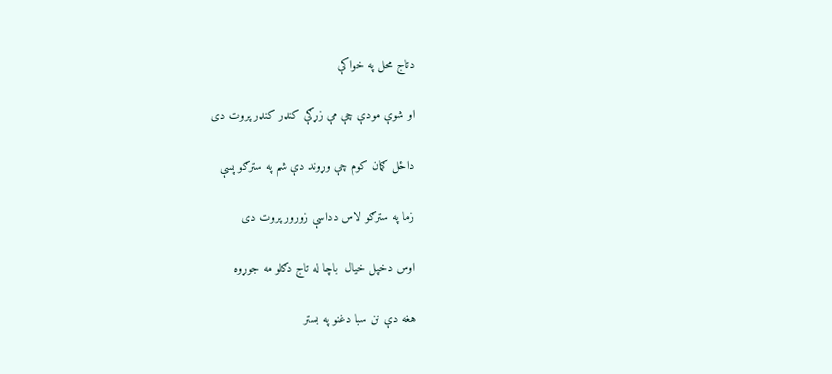دتاج محل په خواکې

او شوې مودې چې مې زړګې کنډر کنډر پروت دی

داځل ګمان کوم چې وړوند دې شم په سترګو پسې

زما په سترګو لاس دداسې زورور پروت دی

اوس دخپل خیال  باچا له تاج دګلو مه جوړوه

هغه دې نن سبا دغنو په بستر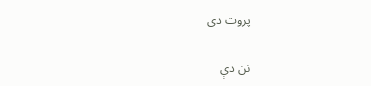پروت دی

نن دې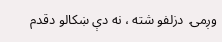وږمۍ  دزلفو شته ، نه دې ښکالو دقدم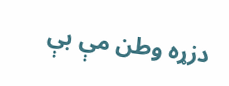دزړه وطن مې بې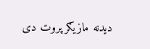دیدنه مازیګر پروت دی